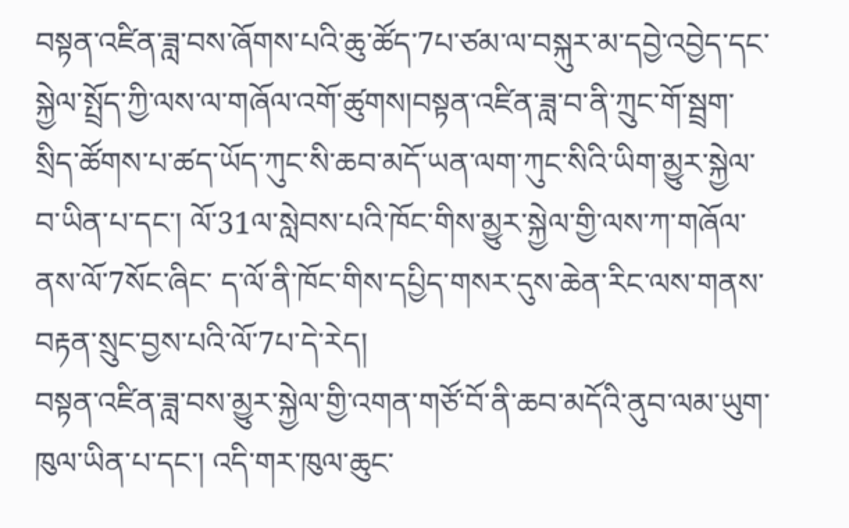བསྟན་འཛིན་ཟླ་བས་ཞོགས་པའི་ཆུ་ཚོད་7པ་ཙམ་ལ་བསྐུར་མ་དབྱེ་འབྱེད་དང་སྐྱེལ་སྤྲོད་ཀྱི་ལས་ལ་གཞོལ་འགོ་ཚུགས།བསྟན་འཛིན་ཟླ་བ་ནི་ཀྲུང་གོ་སྦྲག་སྲིད་ཚོགས་པ་ཚད་ཡོད་ཀུང་སི་ཆབ་མདོ་ཡན་ལག་ཀུང་སིའི་ཡིག་མྱུར་སྐྱེལ་བ་ཡིན་པ་དང་། ལོ་31ལ་སླེབས་པའི་ཁོང་གིས་མྱུར་སྐྱེལ་གྱི་ལས་ཀ་གཞོལ་ནས་ལོ་7སོང་ཞིང་ ད་ལོ་ནི་ཁོང་གིས་དཔྱིད་གསར་དུས་ཆེན་རིང་ལས་གནས་བརྟན་སྲུང་བྱས་པའི་ལོ་7པ་དེ་རེད།
བསྟན་འཛིན་ཟླ་བས་མྱུར་སྐྱེལ་གྱི་འགན་གཙོ་བོ་ནི་ཆབ་མདོའི་ནུབ་ལམ་ཡུག་ཁུལ་ཡིན་པ་དང་། འདི་གར་ཁུལ་ཆུང་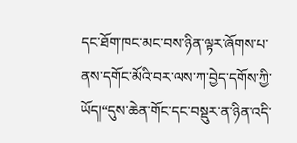དང་ཐོག་ཁང་མང་བས་ཉིན་ལྟར་ཞོགས་པ་ནས་དགོང་མོའི་བར་ལས་ཀ་བྱེད་དགོས་ཀྱི་ཡོད།“དུས་ཆེན་གོང་དང་བསྡུར་ན་ཉིན་འདི་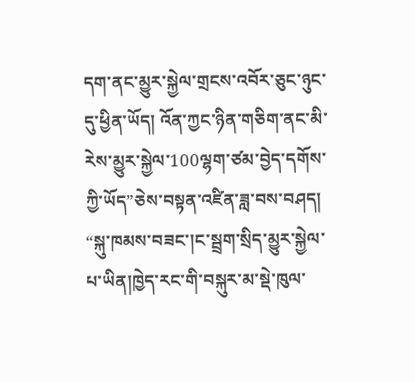དག་ནང་མྱུར་སྐྱེལ་གྲངས་འབོར་ཅུང་ཉུང་དུ་ཕྱིན་ཡོད། འོན་ཀྱང་ཉིན་གཅིག་ནང་མི་རེས་མྱུར་སྐྱེལ་100ལྷག་ཙམ་བྱེད་དགོས་ཀྱི་ཡོད”ཅེས་བསྟན་འཛིན་ཟླ་བས་བཤད།
“སྐུ་ཁམས་བཟང་།ང་སྦྲག་སྲིད་མྱུར་སྐྱེལ་པ་ཡིན།ཁྱེད་རང་གི་བསྐུར་མ་སྡེ་ཁུལ་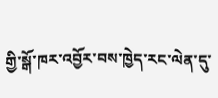གྱི་སྒོ་ཁར་འབྱོར་བས་ཁྱེད་རང་ལེན་དུ་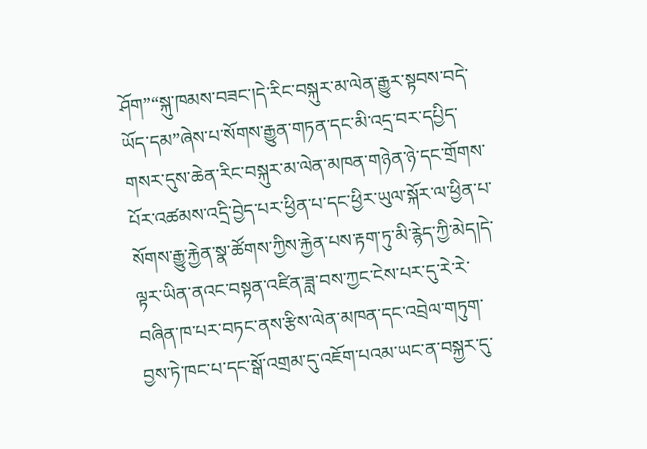ཤོག”“སྐུ་ཁམས་བཟང་།དེ་རིང་བསྐུར་མ་ལེན་རྒྱུར་སྟབས་བདེ་ཡོད་དམ”ཞེས་པ་སོགས་རྒྱུན་གཏན་དང་མི་འདྲ་བར་དཔྱིད་གསར་དུས་ཆེན་རིང་བསྐུར་མ་ལེན་མཁན་གཉེན་ཉེ་དང་གྲོགས་པོར་འཚམས་འདྲི་བྱེད་པར་ཕྱིན་པ་དང་ཕྱིར་ཡུལ་སྐོར་ལ་ཕྱིན་པ་སོགས་རྒྱུ་རྐྱེན་སྣ་ཚོགས་ཀྱིས་རྐྱེན་པས་རྟག་ཏུ་མི་རྙེད་ཀྱི་མེད།དེ་ལྟར་ཡིན་ནའང་བསྟན་འཛིན་ཟླ་བས་ཀྱང་ངེས་པར་དུ་རེ་རེ་བཞིན་ཁ་པར་བཏང་ནས་རྩིས་ལེན་མཁན་དང་འབྲེལ་གཏུག་བྱས་ཏེ་ཁང་པ་དང་སྒོ་འགྲམ་དུ་འཇོག་པའམ་ཡང་ན་བསྐྱར་དུ་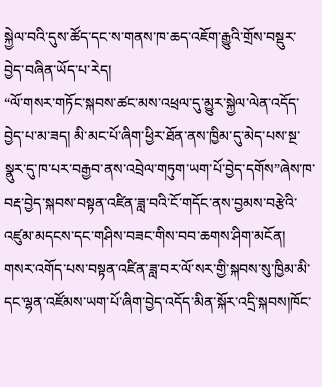སྐྱེལ་བའི་དུས་ཚོད་དང་ས་གནས་ཁ་ཆད་འཇོག་རྒྱུའི་གྲོས་བསྡུར་བྱེད་བཞིན་ཡོད་པ་རེད།
“ལོ་གསར་གཏོང་སྐབས་ཚང་མས་འཕྲལ་དུ་མྱུར་སྐྱེལ་ལེན་འདོད་བྱེད་པ་མ་ཟད། མི་མང་པོ་ཞིག་ཕྱིར་ཐོན་ནས་ཁྱིམ་དུ་མེད་པས་སྔ་སྣུར་དུ་ཁ་པར་བརྒྱབ་ནས་འབྲེལ་གཏུག་ཡག་པོ་བྱེད་དགོས”ཞེས་ཁ་བརྡ་བྱེད་སྐབས་བསྟན་འཛིན་ཟླ་བའི་ངོ་གདོང་ནས་བྱམས་བརྩེའི་འཛུམ་མདངས་དང་གཤིས་བཟང་གིས་བབ་ཆགས་ཤིག་མངོན།
གསར་འགོད་པས་བསྟན་འཛིན་ཟླ་བར་ལོ་སར་གྱི་སྐབས་སུ་ཁྱིམ་མི་དང་ལྷན་འཛོམས་ཡག་པོ་ཞིག་བྱེད་འདོད་མིན་སྐོར་འདྲི་སྐབས།ཁོང་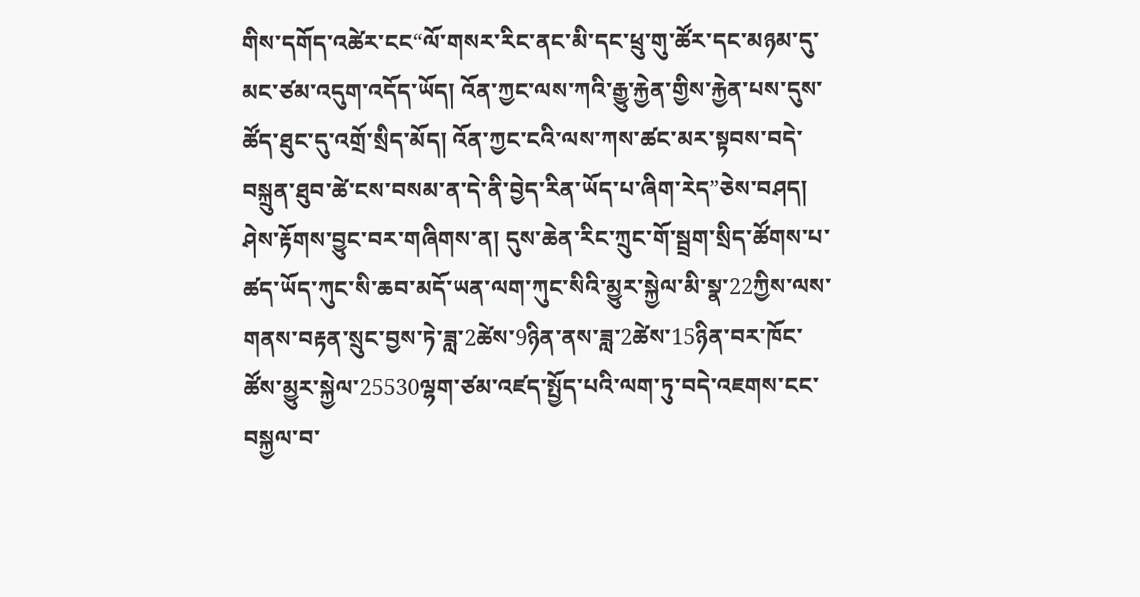གིས་དགོད་འཚེར་ངང“ལོ་གསར་རིང་ནང་མི་དང་ཕྲུ་གུ་ཚོར་དང་མཉམ་དུ་མང་ཙམ་འདུག་འདོད་ཡོད། འོན་ཀྱང་ལས་ཀའི་རྒྱུ་རྐྱེན་གྱིས་རྐྱེན་པས་དུས་ཚོད་ཐུང་དུ་འགྲོ་སྲིད་མོད། འོན་ཀྱང་ངའི་ལས་ཀས་ཚང་མར་སྟབས་བདེ་བསྐྲུན་ཐུབ་ཚེ་ངས་བསམ་ན་དེ་ནི་བྱེད་རིན་ཡོད་པ་ཞིག་རེད”ཅེས་བཤད།
ཤེས་རྟོགས་བྱུང་བར་གཞིགས་ན། དུས་ཆེན་རིང་ཀྲུང་གོ་སྦྲག་སྲིད་ཚོགས་པ་ཚད་ཡོད་ཀུང་སི་ཆབ་མདོ་ཡན་ལག་ཀུང་སིའི་མྱུར་སྐྱེལ་མི་སྣ་22ཀྱིས་ལས་གནས་བརྟན་སྲུང་བྱས་ཏེ་ཟླ་2ཚེས་9ཉིན་ནས་ཟླ་2ཚེས་15ཉིན་བར་ཁོང་ཚོས་མྱུར་སྐྱེལ་25530ལྷག་ཙམ་འཛད་སྤྱོད་པའི་ལག་ཏུ་བདེ་འཇགས་ངང་བསྐྱལ་བ་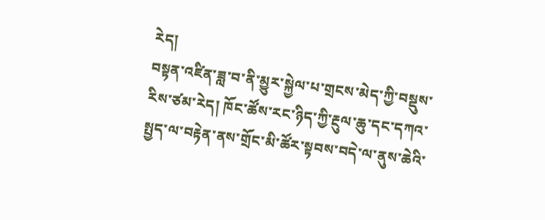རེད།
བསྟན་འཛིན་ཟླ་བ་ནི་མྱུར་སྐྱེལ་པ་གྲངས་མེད་ཀྱི་བསྡུས་རིས་ཙམ་རེད། ཁོང་ཚོས་རང་ཉིད་ཀྱི་རྔུལ་ཆུ་དང་དཀའ་སྤྱད་ལ་བརྟེན་ནས་གྲོང་མི་ཚོར་སྟབས་བདེ་ལ་ནུས་ཆེའི་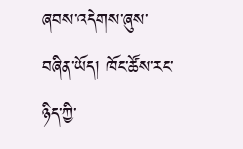ཞབས་འདེགས་ཞུས་བཞིན་ཡོད། ཁོང་ཚོས་རང་ཉིད་ཀྱི་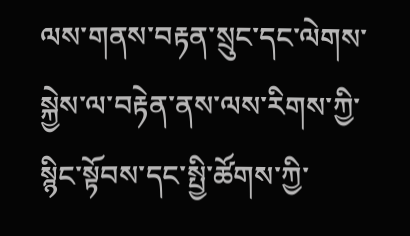ལས་གནས་བརྟན་སྲུང་དང་ལེགས་སྐྱེས་ལ་བརྟེན་ནས་ལས་རིགས་ཀྱི་སྙིང་སྟོབས་དང་སྤྱི་ཚོགས་ཀྱི་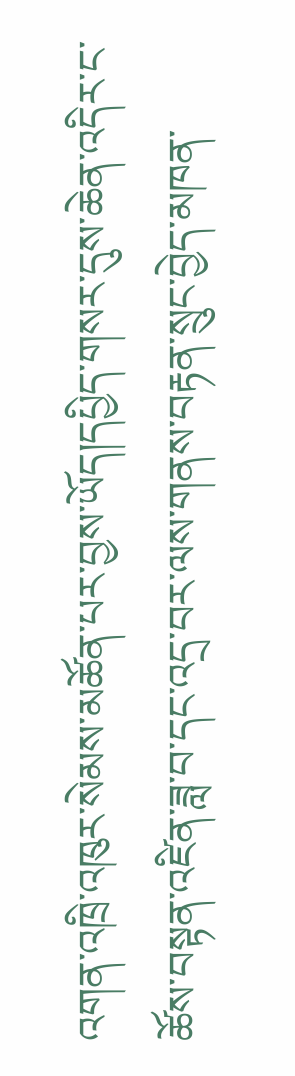འགན་འཁྲི་འཁུར་སེམས་མཚོན་པར་བྱས་ཡོད།དཔྱིད་གསར་དུས་ཆེན་འདིར་ང་ཚོས་བསྟན་འཛིན་ཟླ་བ་དང་འདྲ་བར་ལས་གནས་བརྟན་སྲུང་བྱེད་མཁན་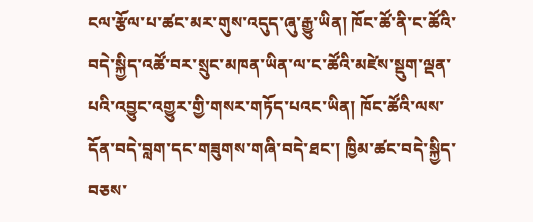ངལ་རྩོལ་པ་ཚང་མར་གུས་འདུད་ཞུ་རྒྱུ་ཡིན། ཁོང་ཚོ་ནི་ང་ཚོའི་བདེ་སྐྱིད་འཚོ་བར་སྲུང་མཁན་ཡིན་ལ་ང་ཚོའི་མཛེས་སྡུག་ལྡན་པའི་འབྱུང་འགྱུར་གྱི་གསར་གཏོད་པའང་ཡིན། ཁོང་ཚོའི་ལས་དོན་བདེ་བླག་དང་གཟུགས་གཞི་བདེ་ཐང་། ཁྱིམ་ཚང་བདེ་སྐྱིད་བཅས་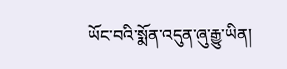ཡོང་བའི་སྨོན་འདུན་ཞུ་རྒྱུ་ཡིན།